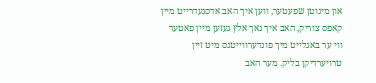און מינוטן שפעטער, ווען איך האב אדסגעדרייט מיין קאפס צוריק, האב איך נאך אלץ געזען מיין פאטער ווי ער באגלייט מיך פונדערווייטנס מיט זיין טרויערדיקן בליק. מער האב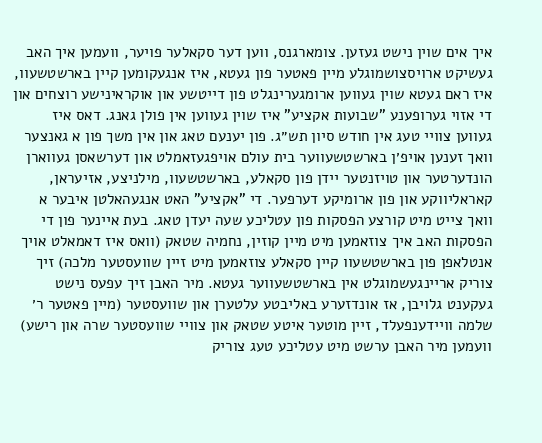איך אים שוין נישט געזען. צומארגנס, ווען דער סקאלער פויער, וועמען איך האב געשיקט ארויסצושמוגלע מיין פאטער פון געטא, איז אנגעקומען קיין בארשטשעוו, איז ראם געטא שוין געווען ארומגערינגלט פון דייטשע און אוקראינישע רוצחים און די אזוי גערופענע "שבועות אקציע" איז שוין געווען אין פולן גאנג. דאס איז געווען צוויי טעג אין חודש סיון תש״ג. פון יענעם טאג און אין משך פון א גאנצער וואך זענען אויפ׳ן בארשטשעווער בית עולם אויפגעזאמלט און דערשאסן געווארן הונדערטער און טויזנטער יידן פון סקאלע, בארשטשעוו, מילניצע, אזיעראן, קאראליווקע און פון ארומיקע דערפער. די "אקציע" האט אנגעהאלטן איבער א וואך צייט מיט קורצע הפסקות פון עטליכע שעה יעדן טאג. בעת איינער פון די הפסקות האב איך צוזאמען מיט מיין קוזין, נחמיה שטאק (וואס איז דאמאלט אויך אנטלאפן פון בארשטשעוו קיין סקאלע צוזאמען מיט זיין שוועסטער מלכה) זיך צוריק אריינגעשמוגלט אין בארשטשעווער געטא. מיר האבן זיך עפעס נישט געקענט גלויבן, אז אונדזערע באליבטע עלטערן און שוועסטער (מיין פאטער ר׳ שלמה וויידענפעלד, זיין מוטער איטע שטאק און צוויי שוועסטער שרה און רישע) וועמען מיר האבן ערשט מיט עטליכע טעג צוריק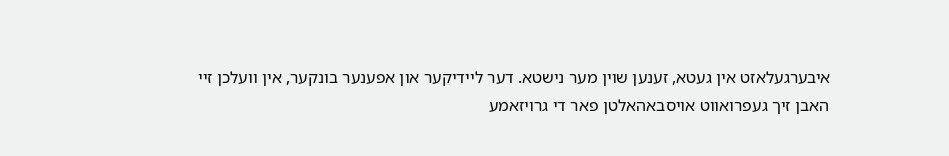איבערגעלאזט אין געטא, זענען שוין מער נישטא. דער ליידיקער און אפענער בונקער, אין וועלכן זיי האבן זיך געפרואווט אויסבאהאלטן פאר די גרויזאמע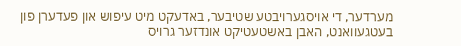מערדער, די אויסגערויבטע שטיבער, באדעקט מיט עיפוש און פעדערן פון בעטגעוואנט, האבן באשטעטיקט אונדזער גרויס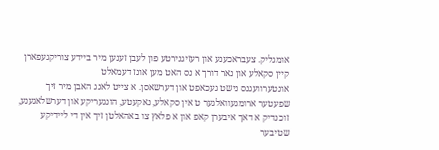אומגליק. צעבראכענע און רעזיגנירטע פון לעבן זענען מיר ביידע צוריקגעפארן קיין סקאלע און נאר דורך א נס האט מען אונז דעמאלט
אונטערוועגנס נישט געכאפט און דערשאסן. א צייט לאנג האבן מיר זיך שפעטער ארומגעוואלגער ט אין סקאלע, נאקעטע, הונגעריקע און דערשלאגענע, זוכנדיק א דאך איבערן קאפ און א פלאץ צו באהאלטן זיך אין די ליידיקע שטיבער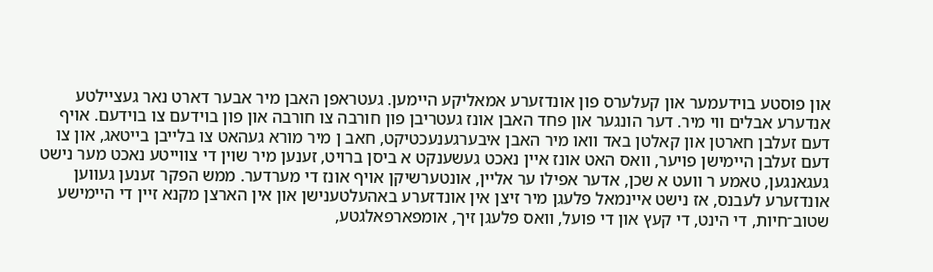און פוסטע בוידעמער און קעלערס פון אונדזערע אמאליקע היימען. געטראפן האבן מיר אבער דארט נאר געציילטע אנדערע אבלים ווי מיר. דער הונגער און פחד האבן אונז געטריבן פון חורבה צו חורבה און פון בוידעם צו בוידעם. אויף דעם זעלבן חארטן און קאלטן באד וואו מיר האבן איבערגענעכטיקט, חאב ן מיר מורא געהאט צו בלייבן בייטאג, און צו דעם זעלבן היימישן פויער, וואס האט אונז איין נאכט געשענקט א ביסן ברויט, זענען מיר שוין די צווייטע נאכט מער נישט געגאנגען, טאמע ר וועט א שכן, אדער אפילו ער אליין, אונטערשיקן אויף אונז די מערדער. ממש הפקר זענען געווען אונדזערע לעבנס, אז נישט איינמאל פלעגן מיר זיצן אין אונדזערע באהעלטענישן און אין הארצן מקנא זיין די היימישע שטוב־חיות, די הינט, די קעץ און די פועל, וואס פלעגן זיך, אומפארפאלגטע,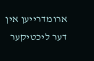ארומדרייען אין דער ליכטיקער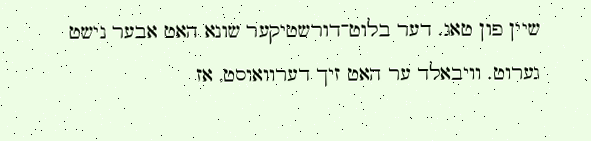שיין פון טאג. דער בלוט־דורשטיקער שונא האט אבער נישט גערוט. וויבאלד ער האט זיך דערוואוסט, אז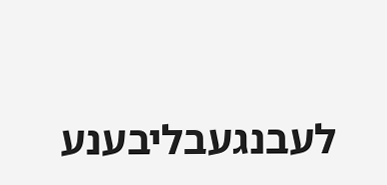לעבנגעבליבענע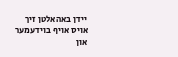יידן באהאלטן זיך אויס אויף בוידעמער און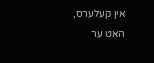אין קעלערס, האט ער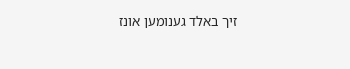זיך באלד גענומען אונז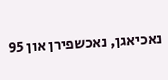נאכיאגן, נאכשפירן און 95